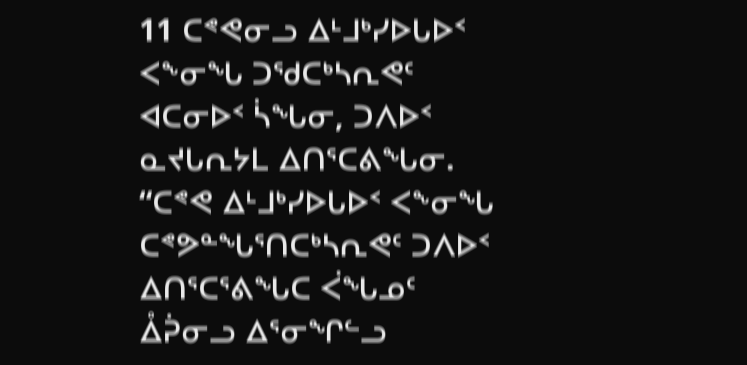11 ᑕᕝᕙᓂᓗ ᐃᒻᒧᒃᓯᐅᒐᐅᑉ ᐸᖕᓂᖓ ᑐᖁᑕᒃᓴᕆᕙᑦ ᐊᑕᓂᐅᑉ ᓵᖓᓂ, ᑐᐱᐅᑉ ᓇᔪᒐᕆᔭᒪ ᐃᑎᕐᑕᕕᖓᓂ.
“ᑕᕝᕙ ᐃᒻᒧᒃᓯᐅᒐᐅᑉ ᐸᖕᓂᖓ ᑕᕝᕗᓐᖓᕐᑎᑕᒃᓴᕆᕙᑦ ᑐᐱᐅᑉ ᐃᑎᕐᑕᕐᕕᖓᑕ ᐹᖓᓄᑦ ᐂᕉᓂᓗ ᐃᕐᓂᖏᓪᓗ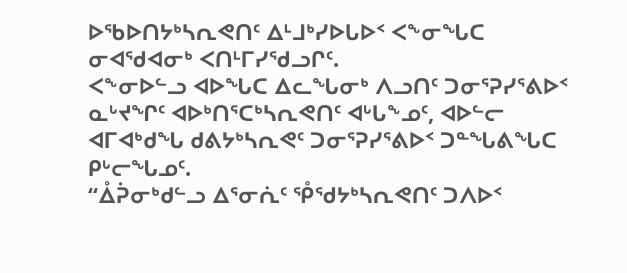ᐅᖃᐅᑎᔭᒃᓴᕆᕙᑎᑦ ᐃᒻᒧᒃᓯᐅᒐᐅᑉ ᐸᖕᓂᖓᑕ ᓂᐊᖁᐊᓂᒃ ᐸᑎᒻᒥᓯᖁᓗᒋᑦ.
ᐸᖕᓂᐅᓪᓗ ᐊᐅᖓᑕ ᐃᓚᖓᓂᒃ ᐱᓗᑎᑦ ᑐᓂᕐᕈᓯᕐᕕᐅᑉ ᓇᒡᔪᖏᑦ ᐊᐅᒃᑎᕐᑕᒃᓴᕆᕙᑎᑦ ᐊᒡᒐᖕᓄᑦ, ᐊᐅᓪᓕ ᐊᒥᐊᒃᑯᖓ ᑯᕕᔭᒃᓴᕆᕙᑦ ᑐᓂᕐᕈᓯᕐᕕᐅᑉ ᑐᓐᖓᕕᖓᑕ ᑭᒡᓕᖓᓄᑦ.
“ᐂᕉᓂᒃᑯᓪᓗ ᐃᕐᓂᕇᑦ ᕾᖁᔭᒃᓴᕆᕙᑎᑦ ᑐᐱᐅᑉ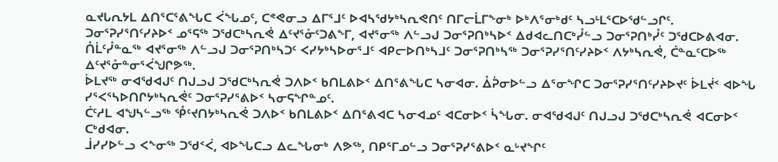ᓇᔪᒐᕆᔭᒪ ᐃᑎᕐᑕᕐᕕᖓᑕ ᐹᖓᓄᑦ, ᑕᕝᕙᓂᓗ ᐃᒥᕐᒧᑦ ᐅᐊᓴᖁᔭᒃᓴᕆᕙᑎᑦ ᑎᒥᓕᒫᒥᖕᓂᒃ ᐅᒃᐱᕐᓂᒃᑯᑦ ᓴᓗᒻᒪᕐᑕᐅᖁᓪᓗᒋᑦ.
ᑐᓂᕐᕈᓯᕐᑎᑦᓯᔨᐅᑉ ᓄᕐᕋᖅ ᑐᖁᑕᒃᓴᕆᕚ ᐃᑦᔪᕐᓁᑦᑐᕕᖕᒥ, ᐊᔪᕐᓂᖅ ᐱᓪᓗᒍ ᑐᓂᕐᕈᑎᒃᓴᐅᑉ ᐃᑯᐊᓚᑎᑕᒃᓮᓪᓗ ᑐᓂᕐᕈᑎᒃᓮᑦ ᑐᖁᑕᐅᕕᐊᓂ. ᑍᒫᑦᓮᓐᓇᖅ ᐊᔪᕐᓂᖅ ᐱᓪᓗᒍ ᑐᓂᕐᕈᑎᒃᓴᑐᑦ ᐸᓯᔭᒃᓴᐅᓂᕐᒧᑦ ᐊᑭᓕᐅᑎᒃᓴᒧᑦ ᑐᓂᕐᕈᑎᒃᓴᖅ ᑐᓂᕐᕈᓯᕐᑎᑦᓯᔨᐅᑉ ᐱᔭᒃᓴᕆᕚ, ᑖᓐᓇᑦᑕᐅᖅ ᐃᑦᔪᕐᓁᓐᓂᕐᐹᖑᒋᕗᖅ.
ᐆᒪᔪᖅ ᓂᐊᖁᐊᒍᑦ ᑎᒍᓗᒍ ᑐᖁᑕᒃᓴᕆᕚ ᑐᐱᐅᑉ ᑲᑎᒪᕕᐅᑉ ᐃᑎᕐᕕᖓᑕ ᓴᓂᐊᓂ. ᐂᕉᓂᐅᓪᓗ ᐃᕐᓂᖏᑕ ᑐᓂᕐᕈᓯᕐᑎᑦᓯᔨᐅᔪᑦ ᐆᒪᔫᑉ ᐊᐅᖓ ᓯᕐᐸᕐᓴᐅᑎᒋᔭᒃᓴᕆᕚᑦ ᑐᓂᕐᕈᓯᕐᕕᐅᑉ ᓴᓂᕋᖏᓐᓄᑦ.
ᑖᑦᓱᒪ ᐊᖑᓴᓪᓗᖅ ᕾᑦᔪᑎᔭᒃᓴᕆᕚ ᑐᐱᐅᑉ ᑲᑎᒪᕕᐅᑉ ᐃᑎᕐᕕᐊᑕ ᓴᓂᐊᓄᑦ ᐊᑕᓂᐅᑉ ᓵᖓᓂ. ᓂᐊᖁᐊᒍᑦ ᑎᒍᓗᒍ ᑐᖁᑕᒃᓴᕆᕚ ᐊᑕᓂᐅᑉ ᑕᒃᑯᐊᓂ.
ᒨᓯᓯᐅᓪᓗ ᐸᖕᓂᖅ ᑐᖁᑉᐹ, ᐊᐅᖓᑕᓗ ᐃᓚᖓᓂᒃ ᐱᕗᖅ, ᑎᑭᕐᒥᓄᓪᓗ ᑐᓂᕐᕈᓯᕐᕕᐅᑉ ᓇᒡᔪᖏᑦ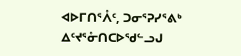ᐊᐅᒥᑎᕐᐰᑦ, ᑐᓂᕐᕈᓯᕐᕕᒃ ᐃᑦᔪᕐᓁᑎᑕᐅᖁᓪᓗᒍ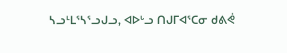ᓴᓗᒻᒪᕐᓴᕐᓗᒍᓗ, ᐊᐅᒡᓗ ᑎᒍᒥᐊᕐᑕᓂ ᑯᕕᕚ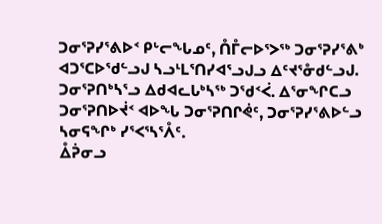ᑐᓂᕐᕈᓯᕐᕕᐅᑉ ᑭᒡᓕᖓᓄᑦ, ᑍᒤᓕᐅᕐᐳᖅ ᑐᓂᕐᕈᓯᕐᕕᒃ ᐊᑐᕐᑕᐅᖁᓪᓗᒍ ᓴᓗᒻᒪᕐᑎᓯᐊᕐᓗᒍᓗ ᐃᑦᔪᕐᓁᑯᓪᓗᒍ.
ᑐᓂᕐᕈᑎᒃᓴᕐᓗ ᐃᑯᐊᓚᒐᒃᓴᖅ ᑐᖁᑉᐹ. ᐃᕐᓂᖏᑕᓗ ᑐᓂᕐᕈᑎᐅᔫᑉ ᐊᐅᖓ ᑐᓂᕐᕈᑎᒋᕚᑦ, ᑐᓂᕐᕈᓯᕐᕕᐅᓪᓗ ᓴᓂᕋᖏᒃ ᓯᕐᐸᕐᓴᕐᐰᑦ.
ᐂᕉᓂᓗ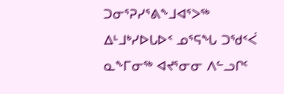ᑐᓂᕐᕈᓯᕐᕕᖕᒧᐊᕐᐳᖅ ᐃᒻᒧᒃᓯᐅᒐᐅᑉ ᓄᕐᕋᖓ ᑐᖁᑉᐹ ᓇᖕᒥᓂᖅ ᐊᔪᕐᓂᓂ ᐱᓪᓗᒋᑦ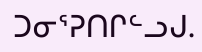ᑐᓂᕐᕈᑎᒋᓪᓗᒍ.